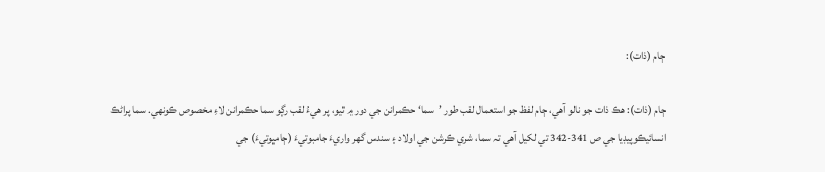ڄام (ذات):

ڄام (ذات): هڪ ذات جو نالو آهي، ڄام لفظ جو استعمال لقب طور ’سما‘ حڪمرانن جي دور ۾ ٿيو، پر هيءُ لقب رڳو سما حڪمرانن لاءِ مخصوص ڪونهي. سما پراڻڪ انسائيڪوپيڊيا جي ص 341-342 تي لکيل آهي تہ سما، شري ڪرشن جي اولاد ۽ سندس گهر واريءَ جامبوتيءَ (ڄامڀوتيءَ) جي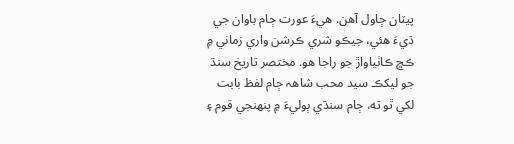پيٽان ڄاول آهن. هيءَ عورت ڄام باوان جي ڌيءَ هئي، جيڪو شري ڪرشن واري زماني ۾ ڪڇ ڪاٺياواڙ جو راجا هو. مختصر تاريخ سنڌ جو ليکڪ سيد محب شاھہ ڄام لفظ بابت لکي ٿو ته، ڄام سنڌي ٻوليءَ ۾ پنھنجي قوم ۽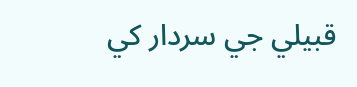قبيلي جي سردار کي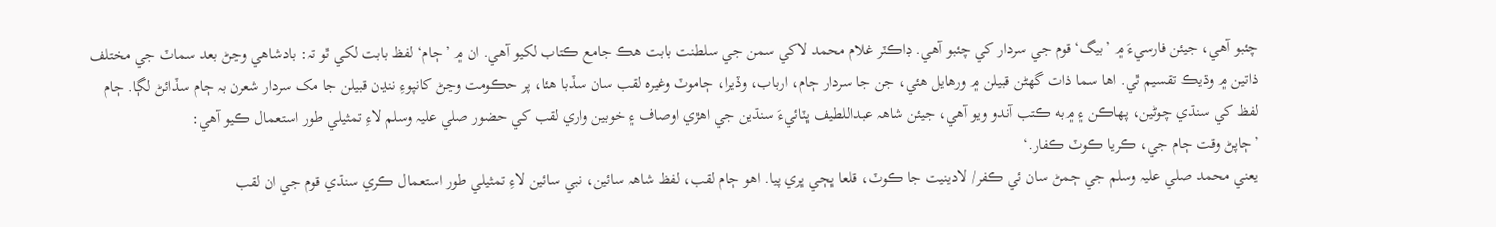چئبو آهي، جيئن فارسيءَ ۾ ’بيگ‘ قوم جي سردار کي چئبو آهي. ڊاڪٽر غلام محمد لاکي سمن جي سلطنت بابت هڪ جامع ڪتاب لکيو آهي. ان ۾ ’ڄام‘ لفظ بابت لکي ٿو تہ: بادشاهي وڃڻ بعد سماٽ جي مختلف ذاتين ۾ وڌيڪ تقسيم ٿي. اها سما ذات گهڻن قبيلن ۾ ورهايل هئي، جن جا سردار ڄام، ارباب، وڏيرا، ڄاموٽ وغيرہ لقب سان سڏبا هئا، پر حڪومت وڃڻ کانپوءِ ننڍن قبيلن جا مک سردار شعرن بہ ڄام سڏائڻ لڳا. ڄام لفظ کي سنڌي چوڻين، پهاڪن ۽ ۾به ڪتب آندو ويو آهي، جيئن شاھہ عبداللطيف ڀٽائيءَ سنڌين جي اهڙي اوصاف ۽ خوبين واري لقب کي حضور صلي عليہ وسلم لاءِ تمثيلي طور استعمال ڪيو آهي:
’ڄاپڻ وقت ڄام جي، ڪريا ڪوٽ ڪفار.‘
يعني محمد صلي عليہ وسلم جي ڄمڻ سان ئي ڪفر/ لادينيت جا ڪوٽ، قلعا ڀڄي ڀري پيا. اهو ڄام لقب، لفظ شاھہ سائين، نبي سائين لاءِ تمثيلي طور استعمال ڪري سنڌي قوم جي ان لقب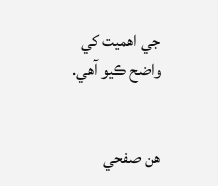جي اهميت کي واضح ڪيو آهي.


هن صفحي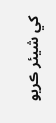کي شيئر ڪريو